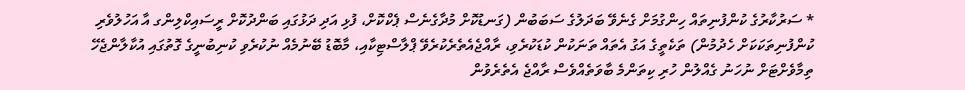* ސަރުކާރުގެ ކުންފުނިތައް ހިންގުމަށް ގެނެވޭ ބަދަލުގެ ސަބަބުން (ގަނޑުކޮށް މުދާގެނެސް ޕެކްކޮށް، ފުޅި އަދި ދަޅުގައި ބަންދުކޮށް ރީސައިކްލިންގ އާ އަހުލުވެރި ކުންފުނިތަކަކަށް ހެދުމުން) ތަކެތީގެ އަގު އެތައް ތަނަކުން ކުޑަކުރެވި، ރާއްޖެއެތެރެކުރެވޭ ޕްލާސްޓިކާއި، މާބޮޑު ބޭނުމެއް ނުކުރެވި ކުނިބުނީގެ ގޮތުގައި އުކާލާންޖެހޭ ތިމާވެށްޓަށް ނުހަނު ގެއްލުން ހުރި ކިތަންމެ ބާވަތެއްވެސް ރާއްޖެ އެތެރެވުން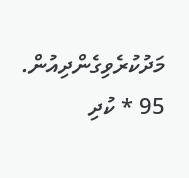މަދުކުރެވިގެންދިއުން.
95 * ކުދި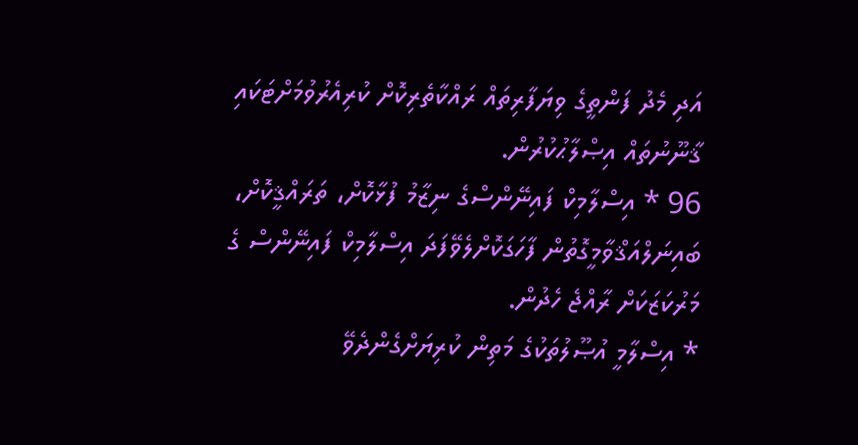އަދި މެދު ފަންތީގެ ވިޔަފާރިތައް ރައްކާތެރިކޮށް ކުރިއެރުވުމަށްޓަކައި ޤާނޫނުތައް އިޞްލާޙުކުރުން.
96 * އިސްލާމިކް ފައިނޭންސްގެ ނިޒާމު ފުޅާކޮށް، ތަރައްޤީކޮށް، ބައިނަލްއަޤްވާމީގޮތުން ފާހަގަކޮށްލެވޭފަދަ އިސްލާމިކް ފައިނޭންސް ގެ މަރުކަޒަކަށް ރާއްޖެ ހެދުން.
* އިސްލާމީ އުޞޫލުތަކުގެ މަތިން ކުރިޔަށްގެންދެވޭ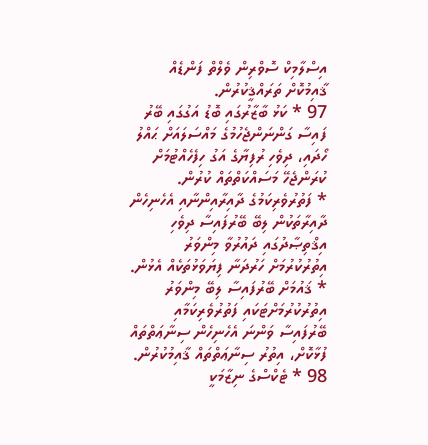އިސްލާމިކް ސޮވްރިން ވެލްތް ފަންޑެއް ޤާއިމުކޮށް ތަރައްޤީކުރުން.
97 * ކަޅު ބާޒާރުގައި ބޮޑު އަގުގައި ބޭރު ފައިސާ ގަންނަންޖެހުމުގެ މައްސަލައަށް ޙައްލު ހޯދައި، ދިވެހި ރުފިޔާގެ އަގު ހިފެހެއްޓުމަށް ކުރަންޖެހޭ މަސައްކަތްތައް ކުރުން.
* ފަތުރުވެރިކަމުގެ ދާއިރާއިންނާއި އެހެނިހެން ދާއިރާތަކުން ލިބޭ ބޭރުފައިސާ ދިވެހި އިޤްތިޞާދުގައި ދައުރުވާ މިންވަރު އިތުރުކުރުމަށް ހަރުދަނާ ފިޔަވަޅުތަކެއް އެޅުން.
* ޤައުމަށް ބޭރުފައިސާ ލިބޭ މިންވަރު އިތުރުކުރުމަށްޓަކައި ފަތުރުވެރިކަމާއި ބޭރުފައިސާ ވަންނަ އެހެނިހެން ސިނާޢަތްތައް ފުޅާކޮށް، އިތުރު ސިނާޢަތްތައް ޤާއިމުކުރުން.
98 * ޓެކްސްގެ ނިޒާމަކީ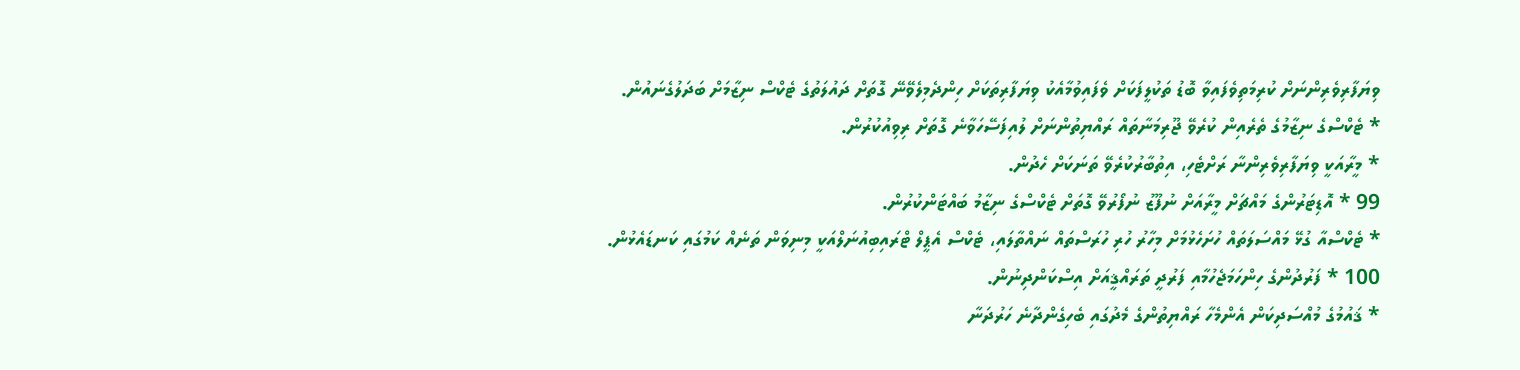ވިޔަފާރިވެރިންނަށް ކުރިމަތިވެފައިވާ ބޮޑު ތަކުލީފަކަށް ވެފައިވުމާއެކު ވިޔަފާރިތަކަށް ހިންދެމިލެވޭނޭ ގޮތަށް ދައުލަތުގެ ޓެކްސް ނިޒާމަށް ބަދަލުގެނައުން.
* ޓެކްސްގެ ނިޒާމުގެ ތެރެއިން ކުރެވޭ ޖޫރިމަނާތައް ރައްޔިތުންނަށް ލުއިފަސޭހަވާނެ ގޮތަށް ރިވިއުކުރުން.
* މީރާއަކީ ވިޔަފާރިވެރިންނާ ރަށްޓެހި، އިތުބާރުކުރެވޭ ތަނަކަށް ހެދުން.
99 * އޮޑިޓަރުންގެ މައްޗަށް މީރާއަށް ނުފޫޒު ނުފޯރުވޭ ގޮތަށް ޓެކްސްގެ ނިޒާމު ބައްޓަންކުރުން.
* ޓެކްސްއާ ގުޅޭ މައްސަލަތައް ހުށަހެޅުމަށް މިހާރު ހުރި ހުރަސްތައް ނައްތާލައި، ޓެކްސް އެޕީލް ޓްރައިބިއުނަލްއަކީ މިނިވަން ތަނެއް ކަމުގައި ކަނޑައެޅުން.
100 * ފަރުދުންގެ ހިންހަމަޖެހުމާއި ފަރުދީ ތަރައްޤީއަށް އިސްކަންދިނުން.
* ޤައުމުގެ މުއްސަދިކަން އެންމެހާ ރައްޔިތުންގެ މެދުގައި ބެހިގެންދާނެ ހަރުދަނާ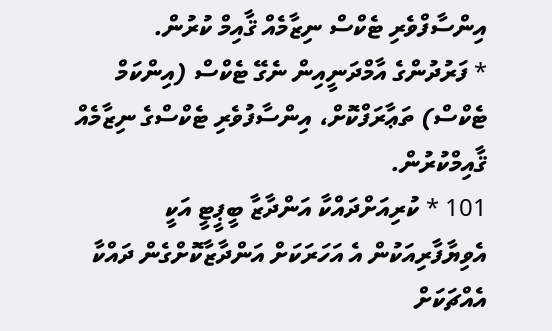އިންސާފްވެރި ޓެކްސް ނިޒާމެއް ޤާއިމް ކުރުން.
* ފަރުދުންގެ އާމްދަނީއިން ނެގޭ ޓެކްސް (އިންކަމް ޓެކްސް) ތަޢާރަފްކޮށް، އިންސާފުވެރި ޓެކްސްގެ ނިޒާމެއް ޤާއިމްކުރުން.
101 * ކުރިއަށްދައްކާ އަންދާޒާ ބީޕީޓީ އަކީ އެވިޔާފާރިއަކުން އެ އަހަރަކަށް އަންދާޒާކޮށްގެން ދައްކާ އެއްޗަކަށް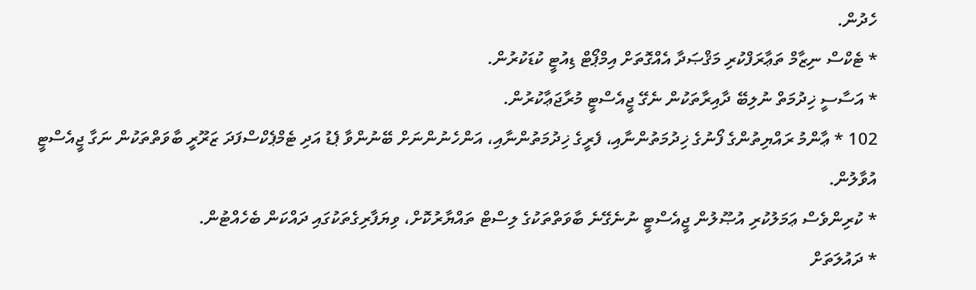ހެދުން.
* ޓެކްސް ނިޒާމް ތަޢާރަފްކުރި މަޤްޞަދާ އެއްގޮތަށް އިމްޕޯޓް ޑިއުޓީ ކުޑަކުރުން.
* އަސާސީ ޚިދުމަތް ނުލިބޭ ދާއިރާތަކުން ނެގޭ ޖީއެސްޓީ މުރާޖަޢާކުރުން.
102 * ޢާންމު ރައްޔިތުންގެ ފޯނުގެ ޚިދުމަތުންނާއި، ފެރީގެ ޚިދުމަތުންނާއި، އަންހެނުންނަށް ބޭނުންވާ ޕެޑު އަދި ޓެމްޕެކްސްފަދަ ޒަރޫރީ ބާވަތްތަކުން ނަގާ ޖީއެސްޓީ އުވާލުން.
* ކުރިންވެސް ޢަމަލުކުރި އުޞޫލުން ޖީއެސްޓީ ނުނެގޭނެ ބާވަތްތަކުގެ ލިސްޓް ތައްޔާރުކޮށް، ވިޔަފާރިގެތަކުގައި ދައްކަން ބެހެއްޓުން.
* ދައުލަތަށް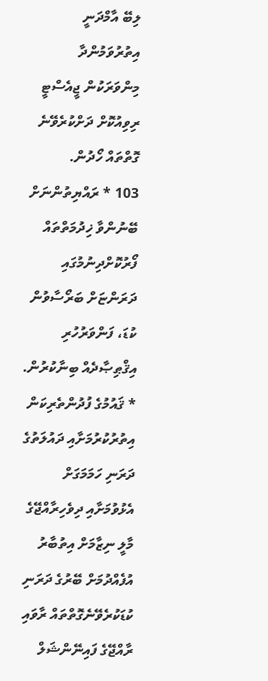ލިބޭ އާމްދަނީ އިތުރުވަމުންދާ މިންވަރަކުން ޖީއެސްޓީ ރިވިއުކޮށް ދަށްކުރެވޭނެ ގޮތްތައް ހޯދުން.
103 * ރައްޔިތުންނަށް ބޭނުންވާ ޚިދުމަތްތައް ފޯރުކޮށްދިނުމުގައި ދަރަންޏަށް ބަރޯސާވުން ކުޑަ، ފަންވަރުހުރި އިޤްޠިޞާދެއް ބިނާކުރުން.
* ޤައުމުގެ ފުދުންތެރިކަން އިތުރުކުރުމަށާއި ދައުލަތުގެ ދަރަނި ހަމަމަގަށް އެޅުވުމަށާއި ދިވެހިރާއްޖޭގެ މާލީ ނިޒާމަށް އިތުބާރު އުފެއްދުމަށް ބޭރުގެ ދަރަނި ކުޑަކުރެވޭނެގޮތްތައް ރާވައި ރާއްޖޭގެ ފައިނޭންޝަލް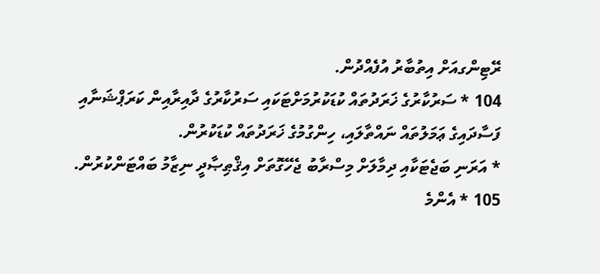ރޭޓިންގއަށް އިތުބާރު އުފެއްދުން.
104 * ސަރުކާރުގެ ޚަރަދުތައް ކުޑަކުރުމަށްޓަކައި ސަރުކާރުގެ ދާއިރާއިން ކަރަޕްޝަނާއި ފަސާދައިގެ ޢަމަލުތައް ނައްތާލައި، ހިންގުމުގެ ޚަރަދުތައް ކުޑަކުރުން.
* އަރަނި ބަޖެޓަކާއި ދިމާލަށް މިސްރާބު ޖެހޭގޮތަށް އިޤްޠިޞާދީ ނިޒާމު ބައްޓަންކުރުން.
105 * އެންމެ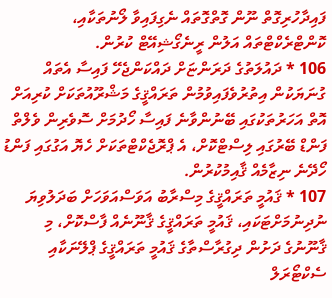ފައިދާހުރިގޮތް ނޫން ގޮތްގޮތައް ނެގިފައިވާ ލޯނުތަކާއި، ކޮންޓްރެކްޓްތައް އަލުން ރީނެގޯޝިއޭޓް ކުރުން.
106 * ދައުލަތުގެ ދަރަންޏަށް ދައްކަންޖެހޭ ފައިސާ އެތައް ގުނަޔަކުން އިތުރުވެފައިވުމުން ތަރައްޤީގެ މަޝްރޫއުތަކަށް ކުރިއަށް އޮތް އަހަރުތަކުގައި ބޭނުންވާނެ ފައިސާ ހޯދުމަށް ސޮވެރިން ވެލްތް ފަންޑް ބޭރުގައި ލިސްޓްކޮށް، އެ ޕްރޮޖެކްޓްތަކަށް ހެޔޮ އަގުގައި ފަންޑު ހޯދޭނެ ނިޒާމެއް ޤާއިމުކުރުން.
107 * ޤައުމީ ތަރައްޤީގެ މިސްރާބު އަވަސްއަވަހަށް ބަދަލުވިޔަ ނުދިނުމަށްޓަކައި، ޤައުމީ ތަރައްޤީގެ ޤާނޫނެއް ފާސްކޮށް، މި ޤާނޫނުގެ ދަށުން ދިގުރާސްތާގެ ޤައުމީ ތަރައްޤީގެ ޕްލޭނަކާއި ސެކްޓޯރަލް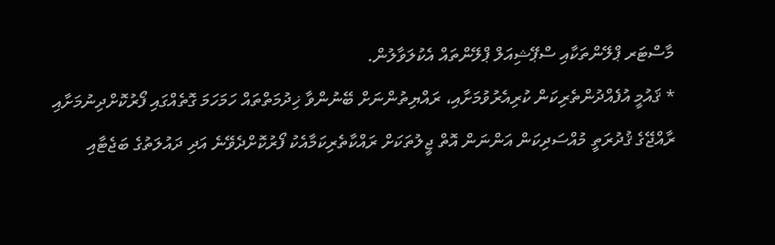މާސްޓަރ ޕްލޭންތަކާއި ސްޕޭޝިއަލް ޕްލޭންތައް އެކުލަވާލުން.
* ޤައުމީ އުފެއްދުންތެރިކަން ކުރިއެރުވުމަށާއި، ރައްޔިތުންނަށް ބޭނުންވާ ޚިދުމަތްތައް ހަމަހަމަ ގޮތެއްގައި ފޯރުކޮށްދިނުމަށާއި ރާއްޖޭގެ ޤުދުރަތީ މުއްސަދިކަން އަންނަން އޮތް ޖީލުތަކަށް ރައްކާތެރިކަމާއެކު ފޯރުކޮށްދެވޭނެ އަދި ދައުލަތުގެ ބަޖެޓާއި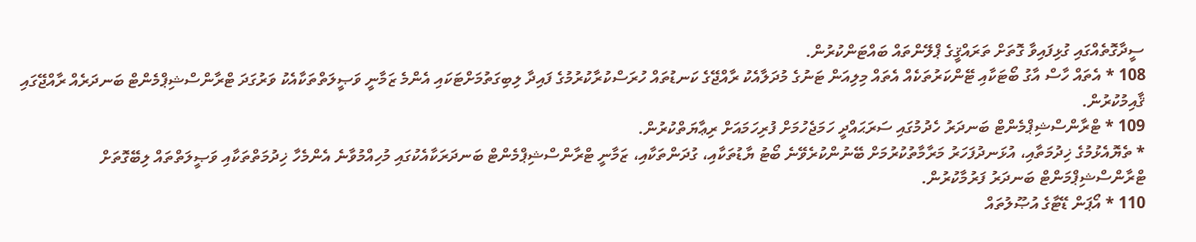ސީދާގޮތެއްގައި ގުޅިފައިވާ ގޮތަށް ތަރައްޤީގެ ޕްލޭންތައް ބައްޓަންކުރުން.
108 * އެތައް ހާސް އާގު ބޯޓަކާއި ޓޭންކަރުތަކެއް އެތައް މިލިއަން ޓަނުގެ މުދަލާއެކު ރާއްޖޭގެ ކަނޑުތައް ހުރަސްކުރާކުރުމުގެ ފައިދާ ލިބިގަތުމަށްޓަކައި އެންމެ ޒަމާނީ ވަޞީލަތްތަކާއެކު ވަރުގަދަ ޓްރާންސްޝިޕްމެންޓް ބަނދަރެއް ރާއްޖޭގައި ޤާއިމުކުރުން.
109 * ޓްރާންސްޝިޕްމެންޓް ބަނދަރު ހެދުމުގައި ސަރަޙައްދީ ހަމަޖެހުމަށް ފުރިހަމައަށް ރިޢާޔަތްކުރުން.
* ތެޔޮއެޅުމުގެ ޚިދުމަތާއި، އުޅަނދުފަހަރު މަރާމާތުކުރުމަށް ބޭނުންކުރެވޭނެ ބޯޓު ޔާޑުތަކާއި، ގުދަންތަކާއި، ޒަމާނީ ޓްރާންސްޝިޕްމެންޓް ބަނދަރަކާއެކުގައި މުހިއްމުވާނެ އެންމެހާ ޚިދުމަތްތަކާއި ވަޞީލަތްތައް ލިބޭގޮތަށް ޓްރާންސްޝިޕްމަންޓް ބަނދަރު ފަރުމާކުރުން.
110 * އޯޕަން ޑޭޓާގެ އުޞޫލުތައް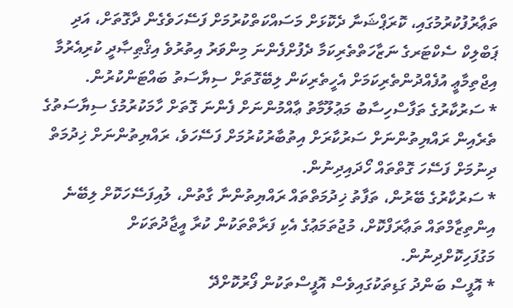ތަޢާރުފުކުރުމުގައި، ކޮރަޕްޝަނާ ދެކޮޅަށް މަސައްކަތްކުރުމަށް ފަސޭހަވެގެން ދާގޮތަށް، އަދި ޕަބްލިކް ސެކްޓަރގެ ނަޒާހަތްތެރިކަމާ ދެފުށްފެންނަ މިންވަރު އިތުރުވެ އިޤްޠިޞާދީ ކުރިއެރުމާ އިޖްތިމާޢީ އުފެއްދުންތެރިކަމަށް އެހީތެރިކަން ލިބޭގޮތަށް ސިޔާސަތު ބައްޓަންކުރުން.
* ސަރުކާރުގެ ތަފާސްހިސާބު މަޢުލޫމާތު ޢާއްމުންނަށް ފެންނަ ގޮތަށް ހާމަކުރުމުގެ ސިޔާސަތުގެ ތެރެއިން ރައްޔިތުންނަށް ސަރުކާރަށް އިތުބާރުކުރުމަށް ފަސޭހަވެ، ރައްޔިތުންނަށް ޚިދުމަތް ދިނުމަށް ފަސޭހަ ގޮތްތައް ހޯދައިދިނުން.
* ސަރުކާރުގެ ބޭރުން، ތަފާތު ޚިދުމަތްތައް ރައްޔިތުންނާ ގާތުން، ލުއިފަސޭހަކޮށް ލިބޭނެ އިންތިޒާމްތައް ތަޢާރަފްކޮށް، މުޖުތަމަޢުގެ އެކި ފަރާތްތަކުން ކުރާ އީޖާދުތަކަށް މަގުފަހިކޮށްދިނުން.
* އޮފީސް ބަންދު ގަޑިތަކުގައިވެސް އޮފީސްތަކުން ފޯރުކޮށްދޭ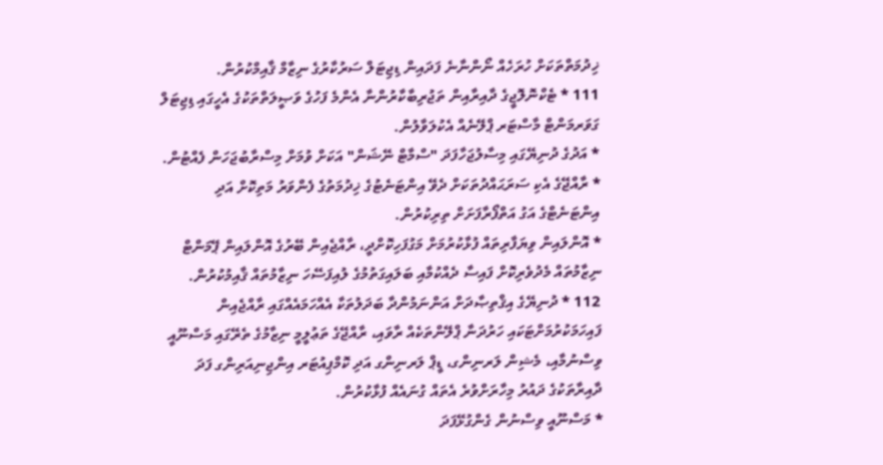ޚިދުމަތްތަކަށް ހުރަހެއް ނޯންނާނެ ފަދައިން ޑިޖިޓަލް ސަރުކާރުގެ ނިޒާމް ޤާއިމްކުރުން.
111 * ޓެކްނޮލޮޖީގެ ދާއިރާއިން ތަޖުރިބާކާރުންނާ އެންމެ ފަހުގެ ވަޞީލަތްތަކުގެ އެހީގައި ޑިޖިޓަލް ގަވަރމަންޓް މާސްޓަރ ޕްލޭނެއް އެކުލަވާލުން.
* އަދުގެ ދުނިޔޭގައި މިސާލުޖަހާފަދަ "ސްމާޓް ނޭޝަން" އަކަށް ވުމަށް މިސްރާބުޖަހަން ފެއްޓުން.
* ރާއްޖޭގެ އެކި ސަރަޙައްދުތަކަށް ދެވޭ އިންޓަނެޓުގެ ޚިދުމަތުގެ ފެންވަރު މަތިކޮށް އަދި އިންޓަނެޓްގެ އަގު އަތްފޯރާފަށަށް ތިރިކުރުން.
* އޮންލައިން ވިޔަފާރިތައް ފުޅާކުރުމަށް މަގުފަހިކޮށްދީ، ރާއްޖެއިން ބޭރުގެ އޮންލައިން ޕޭމަންޓް ނިޒާމުތައް މެދުވެރިކޮށް ފައިސާ ދެއްކުމާއި ބަލައިގަތުމުގެ ލުއިފަސޭހަ ނިޒާމުތައް ޤާއިމުކުރުން.
112 * ދުނިޔޭގެ އިޤްތިޞާދަށް އަންނަމުންދާ ބަދަލުތަކާ އެއްހަމައެއްގައި ރާއްޖެއިން ފައިހަމަކުރުމަށްޓަކައި ހަރުދަނާ ޕްލޭންތަކެއް ރާވައި، ރާއްޖޭގެ ތަޢުލީމީ ނިޒާމުގެ ތެރޭގައި މަސްނޫއީ ވިސްނުމާއި، މެޝިން ލަރނިންގ، ޑީޕް ލަރނިންގ އަދި ކޮމްޕިއުޓަރ އިންޖިނިއަރިންގ ފަދަ ދާއިރާތަކުގެ ދައުރު މިހާރަށްވުރެ އެތައް ގުނައެއް ފުޅާކުރުން.
* މަސްނޫއީ ވިސްނުން ގެންގުޅޭފަދަ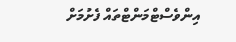އިންވެސްޓްމަންޓްތައް ފެށުމަށް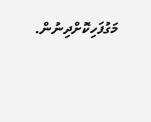މަގުފަހިކޮށްދިނުން.